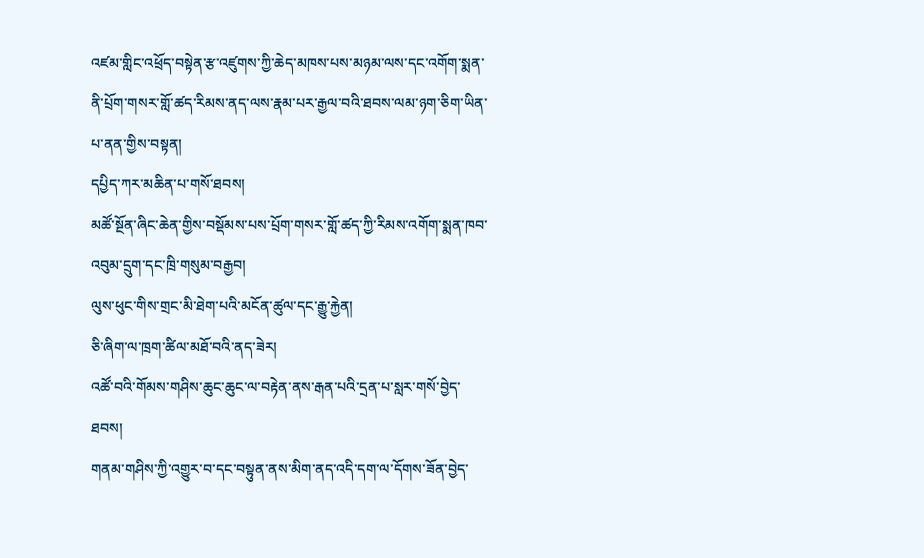འཛམ་གླིང་འཕྲོད་བསྟེན་རྩ་འཛུགས་ཀྱི་ཆེད་མཁས་པས་མཉམ་ལས་དང་འགོག་སྨན་ནི་པྲོག་གསར་གློ་ཚད་རིམས་ནད་ལས་རྣམ་པར་རྒྱལ་བའི་ཐབས་ལམ་ཉག་ཅིག་ཡིན་པ་ནན་གྱིས་བསྟན།
དཔྱིད་ཀར་མཆིན་པ་གསོ་ཐབས།
མཚོ་སྔོན་ཞིང་ཆེན་གྱིས་བསྡོམས་པས་པྲོག་གསར་གློ་ཚད་ཀྱི་རིམས་འགོག་སྨན་ཁབ་འབུམ་དྲུག་དང་ཁྲི་གསུམ་བརྒྱབ།
ལུས་ཕུང་གིས་གྲང་མི་ཐེག་པའི་མངོན་ཚུལ་དང་རྒྱུ་རྐྱེན།
ཅི་ཞིག་ལ་ཁྲག་ཚིལ་མཐོ་བའི་ནད་ཟེར།
འཚོ་བའི་གོམས་གཤིས་ཆུང་ཆུང་ལ་བརྟེན་ནས་རྒན་པའི་དྲན་པ་སླར་གསོ་བྱེད་ཐབས།
གནམ་གཤིས་ཀྱི་འགྱུར་བ་དང་བསྟུན་ནས་མིག་ནད་འདི་དག་ལ་དོགས་ཟོན་བྱེད་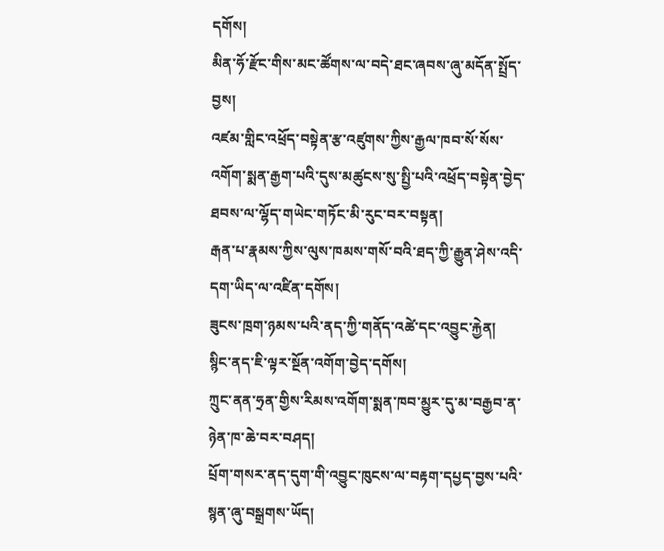དགོས།
མིན་ཧོ་རྫོང་གིས་མང་ཚོགས་ལ་བདེ་ཐང་ཞབས་ཞུ་མདོན་སྤྲོད་བྱས།
འཛམ་གླིང་འཕྲོད་བསྟེན་རྩ་འཛུགས་ཀྱིས་རྒྱལ་ཁབ་སོ་སོས་འགོག་སྨན་རྒྱག་པའི་དུས་མཚུངས་སུ་སྤྱི་པའི་འཕྲོད་བསྟེན་བྱེད་ཐབས་ལ་ལྷོད་གཡེང་གཏོང་མི་རུང་བར་བསྟན།
རྒན་པ་རྣམས་ཀྱིས་ལུས་ཁམས་གསོ་བའི་ཐད་ཀྱི་རྒྱུན་ཤེས་འདི་དག་ཡིད་ལ་འཛིན་དགོས།
ཟུངས་ཁྲག་ཉམས་པའི་ནད་ཀྱི་གནོད་འཚེ་དང་འབྱུང་རྐྱེན།
སྙིང་ནད་ཇི་ལྟར་སྔོན་འགོག་བྱེད་དགོས།
ཀྲུང་ནན་ཧྲན་གྱིས་རིམས་འགོག་སྨན་ཁབ་མྱུར་དུ་མ་བརྒྱབ་ན་ཉེན་ཁ་ཆེ་བར་བཤད།
པྲོག་གསར་ནད་དུག་གི་འབྱུང་ཁུངས་ལ་བརྟག་དཔྱད་བྱས་པའི་སྙན་ཞུ་བསྒྲགས་ཡོད།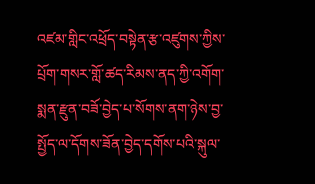འཛམ་གླིང་འཕྲོད་བསྟེན་རྩ་འཛུགས་ཀྱིས་པྲོག་གསར་གློ་ཚད་རིམས་ནད་ཀྱི་འགོག་སྨན་རྫུན་བཟོ་བྱེད་པ་སོགས་ནག་ཉེས་བྱ་སྤྱོད་ལ་དོགས་ཟོན་བྱེད་དགོས་པའི་སྐུལ་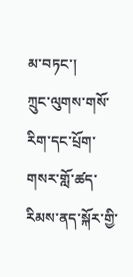མ་བཏང་།
ཀྲུང་ལུགས་གསོ་རིག་དང་པྲོག་གསར་གློ་ཚད་རིམས་ནད་སྐོར་གྱི་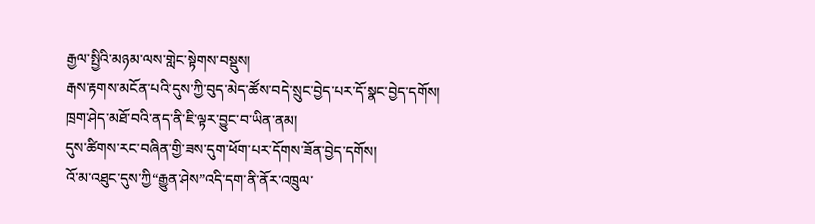རྒྱལ་སྤྱིའི་མཉམ་ལས་གླེང་སྟེགས་བསྡུས།
རྒས་རྟགས་མངོན་པའི་དུས་ཀྱི་བུད་མེད་ཚོས་བདེ་སྲུང་བྱེད་པར་དོ་སྣང་བྱེད་དགོས།
ཁྲག་ཤེད་མཐོ་བའི་ནད་ནི་ཇི་ལྟར་བྱུང་བ་ཡིན་ནམ།
དུས་ཚིགས་རང་བཞིན་གྱི་ཟས་དུག་ཕོག་པར་དོགས་ཟོན་བྱེད་དགོས།
འོ་མ་འཐུང་དུས་ཀྱི“རྒྱུན་ཤེས”འདི་དག་ནི་ནོར་འཁྲུལ་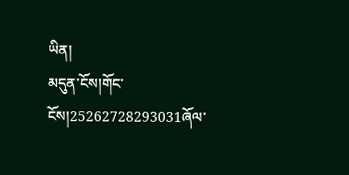ཡིན།
མདུན་ངོས།གོང་ངོས།25262728293031ཞོལ་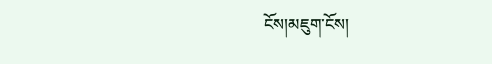ངོས།མཇུག་ངོས།